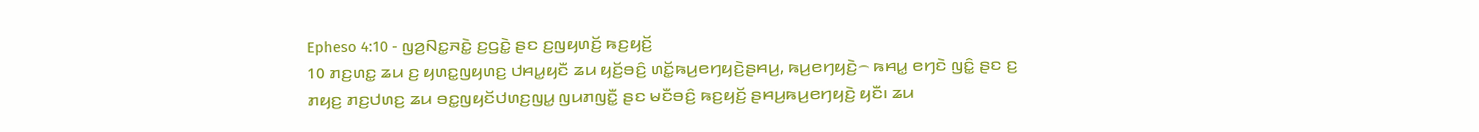Epheso 4:10 - ꤜꤤ꤬ꤡꤢ꤭ꤏꤢꤧ꤭ ꤢ꤬ꤞꤢꤧ꤭ ꤔꤢ ꤢ꤬ꤜꤟꤛꤢꤩ꤬ ꤒꤢ꤬ꤟꤢꤩ꤬
10 ꤊꤢ꤬ꤛꤢ꤭ ꤘꤣ ꤢ꤬ ꤟꤛꤢ꤭ꤜꤟꤛꤢ꤬ ꤓꤌꤣ꤭ꤟꤢꤪ ꤘꤣ ꤟꤢꤩ꤬ꤋꤢꤨ꤬ ꤛꤢꤩ꤭ꤒꤣ꤬ꤕꤚꤟꤢꤧ꤬ꤔꤌꤣ꤬, ꤒꤣ꤬ꤕꤚꤟꤢꤧ꤬꤮ ꤒꤌꤣ꤭ ꤕꤚꤢꤧ ꤜꤢꤨ꤭ ꤔꤢ ꤢ꤬ ꤊꤟꤢ꤬ ꤊꤢ꤬ꤓꤛꤢ꤬ ꤘꤣ ꤋꤢ꤭ꤜꤟꤢꤩꤓꤛꤢ꤬ꤜꤣ꤭ ꤜꤣꤊꤜꤢꤪ꤭ ꤔꤢ ꤗꤢꤪꤋꤢꤨ꤬ ꤒꤢ꤬ꤟꤢꤩ꤬ ꤔꤌꤣ꤬ꤒꤣ꤬ꤕꤚꤟꤢꤧ꤬ ꤟꤢꤪ꤯ ꤘꤣ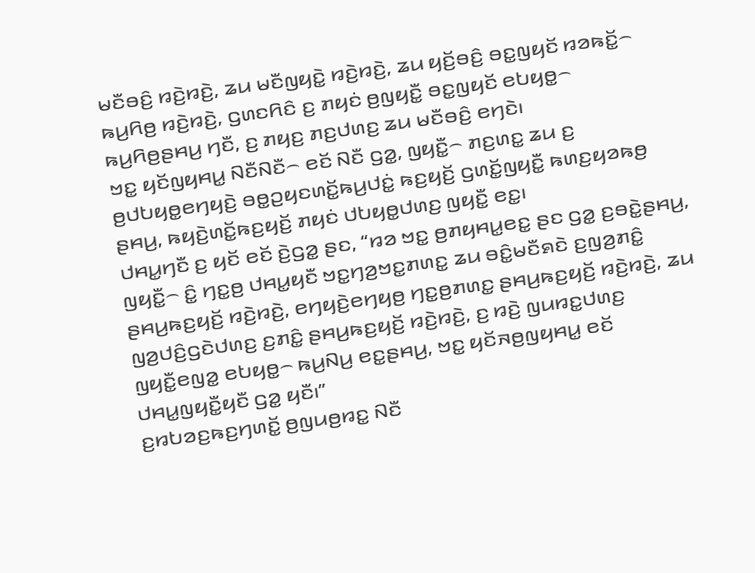ꤗꤢꤪꤋꤢꤨ꤬ ꤙꤢꤧ꤬ꤙꤢꤧ꤬, ꤘꤣ ꤗꤢꤪꤜꤟꤢꤧ꤭ ꤙꤢꤧ꤬ꤙꤢꤧ꤬, ꤘꤣ ꤟꤢꤩ꤬ꤋꤢꤨ꤬ ꤋꤢ꤭ꤜꤟꤢꤩ ꤙꤤꤒꤢꤩ꤭꤮ ꤒꤣ꤬ꤖꤥ꤬ ꤙꤢꤧ꤬ꤙꤢꤧ꤬, ꤞꤛꤢꤖꤢꤨ ꤢ꤬ ꤊꤟꤢꤦ ꤥ꤬ꤜꤟꤢꤪ꤭ ꤋꤢ꤭ꤜꤟꤢꤩ ꤕꤝꤟꤥ꤭꤮ ꤒꤣ꤬ꤖꤥ꤬ꤔꤌꤣ꤬ ꤚꤢꤪ, ꤢ꤬ ꤊꤟꤢ꤬ ꤊꤢ꤬ꤓꤛꤢ꤬ ꤘꤣ ꤗꤢꤪꤋꤢꤨ꤬ ꤕꤚꤢꤧ꤯
ꤠꤢ꤭ ꤟꤢꤩꤜꤟꤌꤣ꤭ ꤡꤢꤪꤡꤢꤪ꤮ ꤕꤢꤩ ꤡꤢꤪ ꤞꤤ꤭, ꤜꤟꤢꤪ꤭꤮ ꤊꤢ꤬ꤛꤢ꤭ ꤘꤣ ꤢ꤬ ꤥ꤬ꤓꤝꤟꤥ꤭ꤕꤚꤟꤢꤧ꤬ ꤋꤥ꤭ꤑꤟꤢꤛꤢꤩ꤭ꤒꤣ꤬ꤓꤢꤦ꤭ ꤒꤢ꤬ꤟꤢꤩ꤬ ꤞꤛꤢꤩ꤭ꤜꤟꤢꤪ꤭ ꤒꤛꤢ꤬ꤟꤤꤒꤥ꤬ ꤔꤌꤣ꤬, ꤒꤟꤢꤧ꤬ꤛꤢꤩ꤭ꤒꤢ꤬ꤟꤢꤩ꤬ ꤊꤟꤢꤦ ꤓꤝꤟꤥ꤭ꤓꤛꤢ꤬ ꤜꤟꤢꤪ꤭ ꤕꤢ꤭꤯
ꤓꤌꤣ꤭ꤚꤢꤪ ꤢ꤬ ꤟꤢꤩ ꤕꤢꤩ ꤢꤧ꤬ꤞꤤ꤭ ꤔꤢ, “ꤙꤤ ꤠꤢ꤭ ꤥ꤬ꤊꤟꤌꤣ꤭ꤕꤢ꤭ ꤔꤢ ꤞꤤ꤭ ꤢ꤬ꤋꤢꤧ꤭ꤔꤌꤣ꤬, ꤜꤟꤢꤪ꤭꤮ ꤢꤨ꤭ ꤚꤢ꤭ꤥ꤬ ꤓꤌꤣ꤭ꤟꤢꤪ ꤠꤢ꤭ꤚꤤ꤬ꤠꤢ꤭ꤊꤛꤢ꤭ ꤘꤣ ꤋꤢꤨ꤭ꤗꤢꤪꤎꤢꤧ ꤢ꤬ꤜꤤ꤬ꤊꤢꤨ꤭ ꤔꤌꤣ꤬ꤒꤢ꤬ꤟꤢꤩ꤬ ꤙꤢꤧ꤬ꤙꤢꤧ꤬, ꤕꤚꤟꤢꤧ꤬ꤕꤚꤟꤥ꤬ ꤚꤢ꤭ꤥ꤬ꤊꤛꤢ꤭ ꤔꤌꤣ꤬ꤒꤢ꤬ꤟꤢꤩ꤬ ꤙꤢꤧ꤬ꤙꤢꤧ꤬, ꤘꤣ ꤜꤤ꤬ꤓꤢꤨ꤬ꤞꤢꤧꤓꤛꤢ꤬ ꤢ꤬ꤊꤢꤨ꤭ ꤔꤌꤣ꤬ꤒꤢ꤬ꤟꤢꤩ꤬ ꤙꤢꤧ꤬ꤙꤢꤧ꤬, ꤢ꤬ ꤙꤢꤧ꤬ ꤜꤣꤙꤢ꤭ꤓꤛꤢ꤬ ꤜꤟꤢꤪ꤭ꤕꤜꤤ꤭ ꤕꤝꤟꤥ꤭꤮ ꤒꤣ꤬ꤡꤣ꤬ ꤕꤢ꤭ꤔꤌꤣ꤬, ꤠꤢ꤭ ꤟꤢꤩꤏꤥ꤬ꤜꤟꤌꤣ꤭ ꤕꤢꤩ ꤓꤌꤣ꤭ꤜꤟꤢꤪ꤭ꤟꤢꤪ ꤞꤤ꤭ ꤟꤢꤪ꤯”
ꤢ꤬ꤙꤝꤤꤢ꤬ꤒꤢ꤬ꤚꤛꤢꤩ꤭ ꤥ꤬ꤜꤣꤥ꤬ꤙꤢ꤭ ꤡꤢꤪ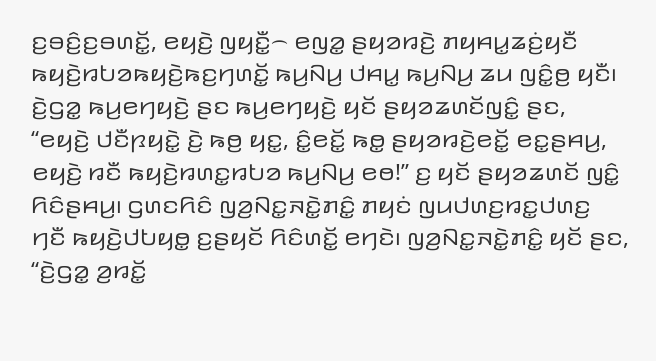ꤢ꤬ꤋꤢꤨ꤬ꤢ꤬ꤋꤛꤢꤩ꤭, ꤕꤟꤢꤧ꤬ ꤜꤟꤢꤪ꤭꤮ ꤕꤜꤤ꤭ ꤔꤟꤤꤙꤢꤧ꤬ ꤊꤟꤌꤣ꤭ꤘꤢꤦ꤬ꤟꤢꤪ ꤒꤟꤢꤧ꤬ꤙꤝꤤꤒꤟꤢꤧ꤬ꤒꤢ꤬ꤚꤛꤢꤩ꤭ ꤒꤣ꤬ꤡꤣ꤬ ꤓꤌꤣ꤭ ꤒꤣ꤬ꤡꤣ꤬ ꤘꤣ ꤜꤢꤨ꤭ꤥ꤬ ꤟꤢꤪ꤯
ꤢꤧ꤬ꤞꤤ꤭ ꤒꤣ꤬ꤕꤚꤟꤢꤧ꤬ ꤔꤢ ꤒꤣ꤬ꤕꤚꤟꤢꤧ꤬ ꤟꤢꤩ ꤔꤟꤤꤘꤛꤢꤩꤜꤢꤨ꤭ ꤔꤢ, “ꤕꤟꤢꤧ꤬ ꤓꤢꤪꤐꤟꤢꤧ꤭ ꤢꤧ꤬ ꤒꤥ꤬ ꤟꤢ꤭, ꤢꤨ꤭ꤕꤢꤩ꤭ ꤒꤥ꤭ ꤔꤟꤤꤙꤢꤧ꤬ꤕꤢꤩ꤭ ꤕꤢ꤭ꤔꤌꤣ꤬, ꤕꤟꤢꤧ꤬ ꤙꤢꤪ ꤒꤟꤢꤧ꤬ꤙꤛꤢ꤭ꤙꤝꤤ ꤒꤣ꤬ꤡꤣ꤬ ꤕꤥ!” ꤢ꤬ ꤟꤢꤩ ꤔꤟꤤꤘꤛꤢꤩ ꤜꤢꤨ꤭ ꤖꤢꤨꤔꤌꤣ꤬꤯ ꤞꤛꤢꤖꤢꤨ ꤜꤤ꤬ꤡꤢ꤭ꤏꤢꤧ꤭ꤊꤢꤨ꤭ ꤊꤟꤢꤦ ꤜꤣꤓꤛꤢ꤬ꤙꤢ꤭ꤓꤛꤢ꤬ ꤚꤢꤪ ꤒꤟꤢꤧ꤬ꤓꤝꤟꤥ꤭ ꤢ꤬ꤔꤟꤢꤩ ꤖꤢꤨꤛꤢꤩ꤭ ꤕꤚꤢꤧ꤯ ꤜꤤ꤬ꤡꤢ꤭ꤏꤢꤧ꤭ꤊꤢꤨ꤭ ꤟꤢꤩ ꤔꤢ, “ꤢꤧ꤬ꤞꤤ꤭ ꤤ꤬ꤙꤢꤩ꤭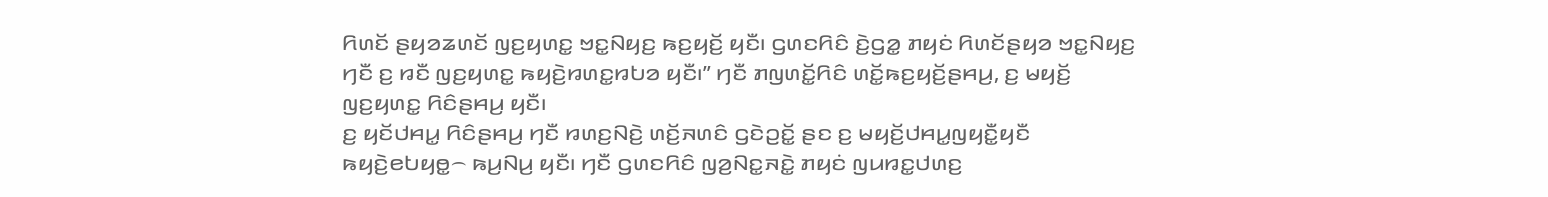ꤖꤛꤢꤩ ꤔꤟꤤꤘꤛꤢꤩ ꤜꤢ꤬ꤟꤛꤢ꤭ ꤠꤢ꤭ꤡꤟꤢ꤬ ꤒꤢ꤬ꤟꤢꤩ꤬ ꤟꤢꤪ꤯ ꤞꤛꤢꤖꤢꤨ ꤢꤧ꤬ꤞꤤ꤭ ꤊꤟꤢꤦ ꤖꤛꤢꤩꤔꤟꤤ ꤠꤢ꤭ꤡꤟꤢ꤬ ꤚꤢꤪ ꤢ꤬ ꤙꤢꤪ ꤜꤢ꤬ꤟꤛꤢ꤭ ꤒꤟꤢꤧ꤬ꤙꤛꤢ꤭ꤙꤝꤤ ꤟꤢꤪ꤯” ꤚꤢꤪ ꤊꤜꤛꤢꤩ꤭ꤖꤢꤨ ꤛꤢꤩ꤭ꤒꤢ꤬ꤟꤢꤩ꤬ꤔꤌꤣ꤬, ꤢ꤬ ꤗꤟꤢꤩ꤬ ꤜꤢ꤬ꤟꤛꤢ꤭ ꤖꤢꤨꤔꤌꤣ꤬ ꤟꤢꤪ꤯
ꤢ꤬ ꤟꤢꤩꤓꤌꤣ꤭ ꤖꤢꤨꤔꤌꤣ꤬ ꤚꤢꤪ ꤙꤛꤢ꤬ꤡꤢꤧ꤬ ꤛꤢꤩ꤬ꤏꤛꤢꤨ ꤞꤢꤧꤑꤢꤩ꤭ ꤔꤢ ꤢ꤬ ꤗꤟꤢꤩ꤬ꤓꤌꤣ꤭ꤜꤟꤢꤪ꤭ꤟꤢꤪ ꤒꤟꤢꤧ꤬ꤕꤝꤟꤥ꤭꤮ ꤒꤣ꤬ꤡꤣ꤬ ꤟꤢꤪ꤯ ꤚꤢꤪ ꤞꤛꤢꤖꤢꤨ ꤜꤤ꤬ꤡꤢ꤭ꤏꤢꤧ꤭ ꤊꤟꤢꤦ ꤜꤣꤙꤢ꤭ꤓꤛꤢ꤬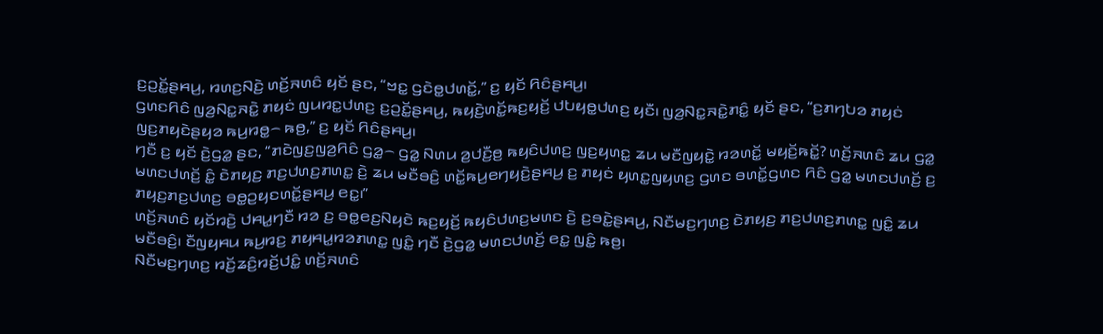ꤢ꤬ꤑꤢꤩ꤭ꤔꤌꤣ꤬, ꤙꤛꤢ꤬ꤡꤢꤧ꤬ ꤛꤢꤩ꤬ꤏꤛꤢꤨ ꤟꤢꤩ ꤔꤢ, “ꤠꤢ꤭ ꤞꤢꤧꤥ꤭ꤓꤛꤢꤩ꤭,” ꤢ꤬ ꤟꤢꤩ ꤖꤢꤨꤔꤌꤣ꤬꤯
ꤞꤛꤢꤖꤢꤨ ꤜꤤ꤬ꤡꤢ꤭ꤏꤢꤧ꤭ ꤊꤟꤢꤦ ꤜꤣꤙꤢ꤭ꤓꤛꤢ꤬ ꤢ꤬ꤑꤢꤩ꤭ꤔꤌꤣ꤬, ꤒꤟꤢꤧ꤬ꤛꤢꤩ꤭ꤒꤢ꤬ꤟꤢꤩ꤬ ꤓꤝꤟꤥ꤭ꤓꤛꤢ꤬ ꤟꤢꤪ꤯ ꤜꤤ꤬ꤡꤢ꤭ꤏꤢꤧ꤭ꤊꤢꤨ꤭ ꤟꤢꤩ ꤔꤢ, “ꤢ꤬ꤊꤚꤝꤤ ꤊꤟꤢꤦ ꤜꤢ꤬ꤊꤟꤢꤧꤔꤟꤤ ꤒꤣ꤬ꤙꤥ꤭꤮ ꤒꤥ꤬,” ꤢ꤬ ꤟꤢꤩ ꤖꤢꤨꤔꤌꤣ꤬꤯
ꤚꤢꤪ ꤢ꤬ ꤟꤢꤩ ꤢꤧ꤬ꤞꤤ꤭ ꤔꤢ, “ꤊꤢꤧꤜꤢ꤬ꤜꤤ꤬ꤖꤢꤨ ꤞꤤ꤭꤮ ꤞꤤ꤭ ꤡꤛꤣ ꤤ꤬ꤓꤢꤪ꤬ꤥ꤬ ꤒꤟꤢꤨꤓꤛꤢ꤬ ꤜꤢ꤬ꤟꤛꤢ꤭ ꤘꤣ ꤗꤢꤪꤜꤟꤢꤧ꤭ ꤙꤤꤛꤢꤩ꤭ ꤗꤟꤢꤩ꤬ꤒꤢꤩ꤭? ꤛꤢꤩ꤬ꤏꤛꤢꤨ ꤘꤣ ꤞꤤ꤭ ꤗꤛꤢꤓꤛꤢꤩ꤬ ꤢꤨ꤭ ꤢꤧꤊꤟꤢ꤬ ꤊꤢ꤬ꤓꤛꤢ꤬ꤊꤛꤢ꤭ ꤢꤧ꤬ ꤘꤣ ꤗꤢꤪꤋꤢꤨ꤬ ꤛꤢꤩ꤭ꤒꤣ꤬ꤕꤚꤟꤢꤧ꤬ꤔꤌꤣ꤬ ꤢ꤬ ꤊꤟꤢꤦ ꤟꤛꤢ꤭ꤜꤟꤛꤢ꤬ ꤞꤛꤢ ꤋꤛꤢꤩ꤭ꤞꤛꤢ ꤖꤢꤨ ꤞꤤ꤭ ꤗꤛꤢꤓꤛꤢꤩ꤬ ꤢ꤬ ꤊꤟꤢ꤬ꤊꤢ꤬ꤓꤛꤢ꤬ ꤋꤥ꤭ꤑꤟꤢꤛꤢꤩ꤭ꤔꤌꤣ꤬ ꤕꤢ꤭꤯”
ꤛꤢꤩ꤬ꤏꤛꤢꤨ ꤟꤢꤩꤙꤢꤧ꤬ ꤓꤌꤣ꤭ꤚꤢꤪ ꤙꤤ ꤢ꤬ ꤋꤥ꤭ꤕꤢ꤬ꤡꤟꤢꤧ ꤒꤢ꤬ꤟꤢꤩ꤬ ꤒꤟꤢꤨꤓꤛꤢ꤬ꤗꤛꤢ ꤢꤧ꤬ ꤢ꤬ꤋꤢꤧ꤭ꤔꤌꤣ꤬, ꤡꤢꤪꤗꤢ꤬ꤚꤛꤢ꤬ ꤢꤧꤊꤟꤢ꤬ ꤊꤢ꤬ꤓꤛꤢ꤬ꤊꤛꤢ꤭ ꤜꤢꤨ꤭ ꤘꤣ ꤗꤢꤪꤋꤢꤨ꤬꤯ ꤢꤪꤜꤟꤌꤣ ꤒꤣ꤬ꤙꤢ꤬ ꤊꤟꤌꤣ꤭ꤙꤤꤊꤛꤢ꤭ ꤜꤢꤨ꤭ ꤚꤢꤪ ꤢꤧ꤬ꤞꤤ꤭ ꤗꤛꤢꤓꤛꤢꤩ꤬ ꤕꤢ꤭ ꤜꤢꤨ꤭ ꤒꤥ꤬꤯
ꤡꤢꤪꤗꤢ꤬ꤚꤛꤢ꤬ ꤙꤢꤩ꤬ꤘꤢꤨ꤬ꤙꤢꤩ꤬ꤓꤢꤨ꤭ ꤛꤢꤩ꤬ꤏꤛꤢꤨ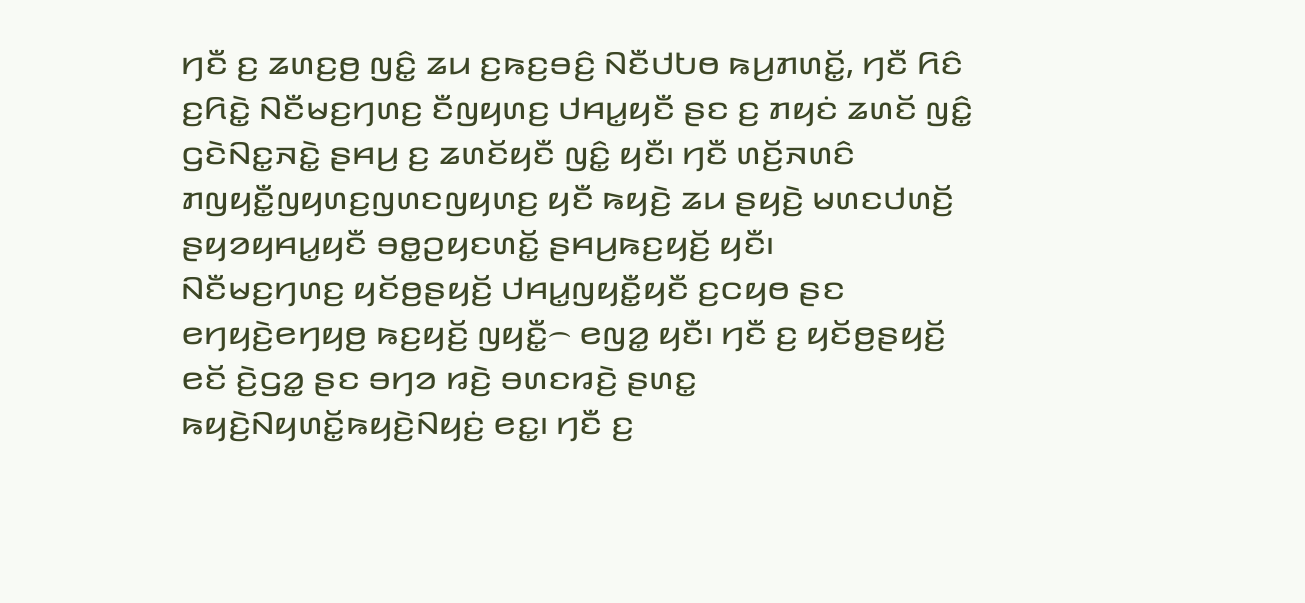ꤚꤢꤪ ꤢ꤬ ꤘꤛꤢ꤬ꤥ꤬ ꤜꤢꤨ꤭ ꤘꤣ ꤢ꤬ꤒꤢ꤬ꤋꤢꤨ꤬ ꤡꤢꤪꤓꤝꤥ ꤒꤣ꤬ꤊꤛꤢꤩ꤭, ꤚꤢꤪ ꤖꤢꤨ ꤢ꤬ꤖꤢꤧ꤭ ꤡꤢꤪꤗꤢ꤬ꤚꤛꤢ꤬ ꤢꤪꤜꤟꤛꤢ꤬ ꤓꤌꤣ꤭ꤟꤢꤪ ꤔꤢ ꤢ꤬ ꤊꤟꤢꤦ ꤘꤛꤢꤩ ꤜꤢꤨ꤭ ꤞꤢꤧꤡꤢ꤭ꤏꤢꤧ꤭ ꤔꤌꤣ꤬ ꤢ꤬ ꤘꤛꤢꤩꤟꤢꤪ ꤜꤢꤨ꤭ ꤟꤢꤪ꤯ ꤚꤢꤪ ꤛꤢꤩ꤬ꤏꤛꤢꤨ ꤊꤜꤟꤢꤪ꤭ꤜꤟꤛꤢ꤬ꤜꤛꤢꤜꤟꤛꤢ꤬ ꤟꤢꤪ ꤒꤟꤢꤧ꤬ ꤘꤣ ꤔꤟꤢꤧ꤬ ꤗꤛꤢꤓꤛꤢꤩ꤬ ꤔꤟꤤꤟꤌꤣ꤭ꤟꤢꤪ ꤋꤥ꤭ꤑꤟꤢꤛꤢꤩ꤭ ꤔꤌꤣ꤬ꤒꤢ꤬ꤟꤢꤩ꤬ ꤟꤢꤪ꤯
ꤡꤢꤪꤗꤢ꤬ꤚꤛꤢ꤬ ꤟꤢꤩꤥ꤬ꤔꤟꤢꤩ꤬ ꤓꤌꤣ꤭ꤜꤟꤢꤪ꤭ꤟꤢꤪ ꤢ꤬ꤍꤟꤥ ꤔꤢ ꤕꤚꤟꤢꤧ꤬ꤕꤚꤟꤥ꤬ ꤒꤢ꤬ꤟꤢꤩ꤬ ꤜꤟꤢꤪ꤭꤮ ꤕꤜꤤ꤭ ꤟꤢꤪ꤯ ꤚꤢꤪ ꤢ꤬ ꤟꤢꤩꤥ꤬ꤔꤟꤢꤩ꤬ ꤕꤢꤩ ꤢꤧ꤬ꤞꤤ꤭ ꤔꤢ ꤋꤚꤤ ꤙꤢꤧ꤬ ꤋꤛꤢꤙꤢꤧ꤬ ꤔꤛꤢ꤭ ꤒꤟꤢꤧ꤬ꤡꤟꤛꤢꤩ꤭ꤒꤟꤢꤧ꤬ꤡꤟꤢꤦ꤬ ꤕꤢ꤭꤯ ꤚꤢꤪ ꤢ꤬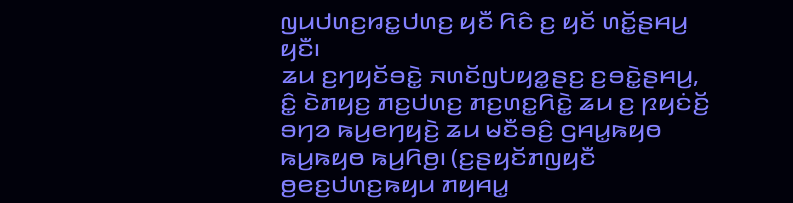ꤜꤣꤓꤛꤢ꤬ꤙꤢ꤭ꤓꤛꤢ꤬ ꤟꤢꤪ ꤖꤢꤨ ꤢ꤬ ꤟꤢꤩ ꤛꤢꤩ꤭ꤔꤌꤣ꤬ ꤟꤢꤪ꤯
ꤘꤣ ꤢ꤬ꤚꤟꤢꤩꤋꤢꤧ꤭ ꤏꤛꤢꤩꤜꤝꤟꤤ꤭ꤔꤢ꤬ ꤢ꤬ꤋꤢꤧ꤭ꤔꤌꤣ꤬, ꤢꤨ꤭ ꤢꤧꤊꤟꤢ꤬ ꤊꤢ꤬ꤓꤛꤢ꤬ ꤊꤢ꤬ꤛꤢ꤭ꤖꤢꤧ꤭ ꤘꤣ ꤢ꤬ ꤐꤟꤢꤦꤢꤩ꤬ ꤋꤚꤤ ꤒꤣ꤬ꤕꤚꤟꤢꤧ꤬ ꤘꤣ ꤗꤢꤪꤋꤢꤨ꤬ ꤞꤌꤣ꤭ꤒꤟꤥ ꤒꤣ꤬ꤒꤟꤥ ꤒꤣ꤬ꤖꤥ꤬꤯ (ꤢ꤬ꤔꤟꤢꤩꤊꤜꤟꤢꤪ ꤥ꤬ꤕꤢ꤬ꤓꤛꤢ꤬ꤒꤟꤣ ꤊꤟꤌꤣ꤭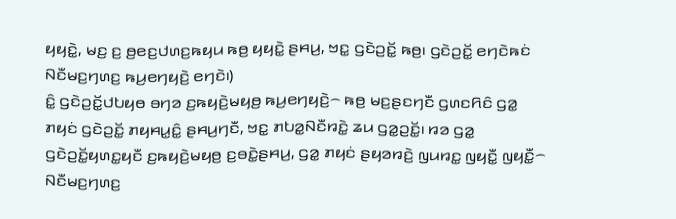ꤟꤟꤢꤧ꤭, ꤗꤢ꤬ ꤢ꤬ ꤥ꤬ꤕꤢ꤬ꤓꤛꤢ꤬ꤒꤟꤣ ꤒꤥ꤬ ꤟꤟꤢꤧ꤭ ꤔꤌꤣ꤬, ꤠꤢ꤭ ꤞꤢꤧꤑꤢꤩ꤭ ꤒꤥ꤬꤯ ꤞꤢꤧꤑꤢꤩ꤭ ꤕꤚꤢꤧꤒꤢꤦ ꤡꤢꤪꤗꤢ꤬ꤚꤛꤢ꤬ ꤒꤣ꤬ꤕꤚꤟꤢꤧ꤬ ꤕꤚꤢꤧ꤯)
ꤢꤨ꤭ ꤞꤢꤧꤑꤢꤩ꤭ꤓꤝꤟꤥ ꤋꤚꤤ ꤢ꤬ꤒꤟꤢꤧ꤬ꤗꤟꤥ꤬ ꤒꤣ꤬ꤕꤚꤟꤢꤧ꤬꤮ ꤒꤥ꤬ ꤗꤢ꤬ꤔꤢꤚꤢꤪ ꤞꤛꤢꤖꤢꤨ ꤞꤤ꤭ ꤊꤟꤢꤦ ꤞꤢꤧꤑꤢꤩ꤭ ꤊꤟꤌꤣ꤭ꤢꤨ꤭ ꤔꤌꤣ꤬ꤚꤢꤪ, ꤠꤢ꤭ ꤊꤝꤤ꤭ꤡꤢꤪꤙꤢꤧ꤭ ꤘꤣ ꤞꤤ꤭ꤑꤢꤩ꤭꤯ ꤙꤤ ꤞꤤ꤭ ꤞꤢꤧꤑꤢꤩ꤭ꤟꤛꤢ꤭ꤟꤢꤪ ꤢ꤬ꤒꤟꤢꤧ꤬ꤗꤟꤥ꤬ ꤢ꤬ꤋꤢꤧ꤭ꤔꤌꤣ꤬, ꤞꤤ꤭ ꤊꤟꤢꤦ ꤔꤟꤤꤙꤢꤧ꤬ ꤜꤣꤙꤢ꤭ ꤜꤟꤢꤪ꤭ ꤜꤟꤢꤪ꤭꤮ ꤡꤢꤪꤗꤢ꤬ꤚꤛꤢ꤬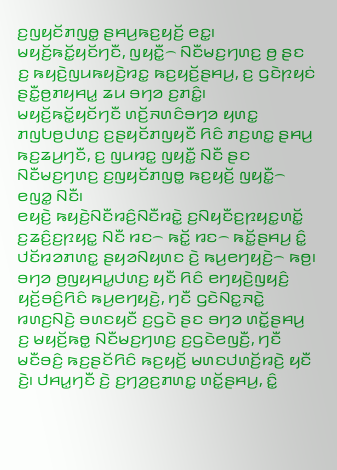ꤢ꤬ꤜꤟꤢꤩꤊꤜꤥ꤭ ꤔꤌꤣ꤬ꤒꤢ꤬ꤟꤢꤩ꤬ ꤕꤢ꤭꤯
ꤗꤟꤢꤩ꤬ꤒꤢꤩ꤭ꤟꤢꤩꤚꤢꤪ, ꤜꤟꤢꤪ꤭꤮ ꤡꤢꤪꤗꤢ꤬ꤚꤛꤢ꤬ ꤥ꤬ ꤔꤢ ꤢ꤬ ꤒꤟꤢꤧ꤬ꤜꤣꤒꤟꤢꤧ꤬ꤙꤢ꤭ ꤒꤢ꤬ꤟꤢꤩ꤬ꤔꤌꤣ꤬, ꤢ꤬ ꤞꤢꤧꤐꤟꤢꤦ ꤔꤢꤪ꤭ꤥ꤬ꤊꤟꤌꤣ꤭ ꤘꤣ ꤋꤚꤤ ꤢ꤬ꤊꤢꤨ꤭꤯
ꤗꤟꤢꤩ꤬ꤒꤢꤩ꤭ꤟꤢꤩꤚꤢꤪ ꤛꤢꤩ꤬ꤏꤛꤢꤨꤋꤚꤤ ꤟꤛꤢ꤭ ꤊꤜꤝꤥ꤬ꤓꤛꤢ꤬ ꤢ꤬ꤔꤟꤢꤩꤊꤜꤟꤢꤪ ꤖꤢꤨ ꤊꤢ꤬ꤛꤢ꤭ ꤔꤌꤣ꤬ ꤒꤢ꤬ꤘꤣ꤬ꤚꤢꤪ, ꤢ꤬ ꤜꤣꤙꤢ꤭ ꤜꤟꤢꤪ꤭ ꤡꤢꤪ ꤔꤢ ꤡꤢꤪꤗꤢ꤬ꤚꤛꤢ꤬ ꤢ꤬ꤜꤟꤢꤩꤊꤜꤥ꤭ ꤒꤢ꤬ꤟꤢꤩ꤬ ꤜꤟꤢꤪ꤭꤮ ꤕꤜꤤ꤭ ꤡꤢꤪ꤯
ꤕꤟꤢꤧ꤬ ꤒꤟꤢꤧ꤬ꤡꤢꤪꤙꤢꤨ꤬ꤡꤢꤪꤙꤢꤧ꤭ ꤢ꤬ꤡꤟꤢꤪꤢ꤬ꤐꤟꤢ꤭ꤛꤢꤩ꤭ ꤢ꤬ꤘꤢꤨ꤬ꤢ꤬ꤐꤟꤢ꤭ ꤡꤢꤪ ꤙꤢ꤮ ꤒꤢꤩ꤭ ꤙꤢ꤮ ꤒꤢꤩ꤭ꤔꤌꤣ꤬ ꤢꤨ꤭ ꤓꤢꤩꤙꤤꤊꤛꤢ꤭ ꤔꤟꤤꤡꤟꤛꤢ ꤢꤧ꤬ ꤒꤣ꤬ꤕꤚꤟꤢꤧ꤬꤮ ꤒꤥ꤬꤯ ꤋꤚꤤ ꤥ꤬ꤜꤟꤌꤣ꤭ꤓꤛꤢ꤬ ꤟꤢꤪ ꤖꤢꤨ ꤕꤚꤟꤢꤧ꤬ꤜꤟꤢꤨ꤬ ꤟꤢꤩ꤬ꤋꤢꤨ꤬ꤖꤢꤨ ꤒꤣ꤬ꤕꤚꤟꤢꤧ꤬, ꤚꤢꤪ ꤞꤢꤧꤡꤢ꤭ꤏꤢꤧ꤭ ꤙꤛꤢ꤬ꤡꤢꤧ꤬ ꤋꤛꤢꤟꤢꤪ ꤢ꤬ꤞꤢꤧ ꤔꤢ ꤋꤚꤤ ꤛꤢꤩ꤭ꤔꤌꤣ꤬ ꤢ꤬ ꤗꤟꤢꤩ꤬ꤒꤥ꤭ ꤡꤢꤪꤗꤢ꤬ꤚꤛꤢ꤬ ꤢ꤬ꤞꤢꤧꤕꤜꤢꤪ꤬, ꤚꤢꤪ ꤗꤢꤪꤋꤢꤨ꤬ ꤒꤢ꤬ꤔꤢꤩꤖꤢꤨ ꤒꤢ꤬ꤟꤢꤩ꤬ ꤗꤛꤢꤓꤛꤢꤩ꤬ꤙꤢꤧ꤬ ꤟꤢꤪ ꤢꤧ꤬꤯ ꤓꤌꤣ꤭ꤚꤢꤪ ꤢꤧ꤬ ꤢ꤬ꤚꤤ꤬ꤢ꤬ꤊꤛꤢ꤭ ꤛꤢꤩ꤭ꤔꤌꤣ꤬, ꤢꤨ꤭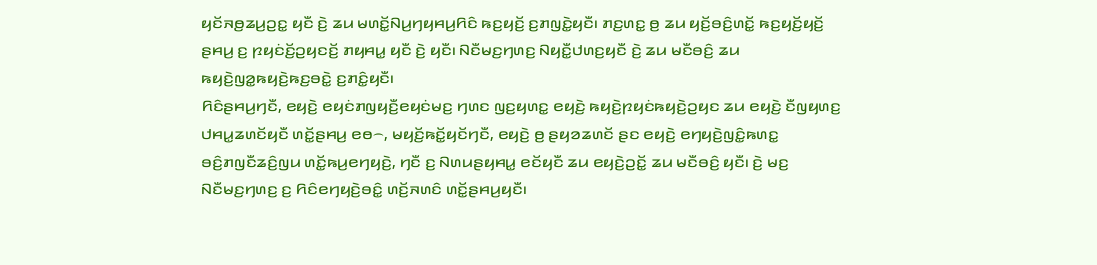ꤟꤢꤩꤏꤥ꤬ꤘꤣ꤬ꤑꤢ꤭ ꤟꤢꤪ ꤢꤧ꤬ ꤘꤣ ꤗꤛꤢꤩ꤭ꤡꤣ꤬ꤚꤟꤌꤣ꤬ꤖꤢꤨ ꤒꤢ꤬ꤟꤢꤩ꤬ ꤢ꤬ꤊꤜꤢꤧ꤭ꤟꤢꤪ꤯ ꤊꤢ꤬ꤛꤢ꤭ ꤥ꤬ ꤘꤣ ꤟꤢꤩ꤬ꤋꤢꤨ꤬ꤛꤢꤩ꤭ ꤒꤢ꤬ꤟꤢꤩ꤬ꤟꤢꤩ꤬ ꤔꤌꤣ꤬ ꤢ꤬ ꤐꤟꤢꤦꤢꤩ꤬ꤑꤟꤢꤢꤩ꤬ ꤊꤟꤌꤣ꤭ ꤟꤢꤪ ꤢꤧ꤬ ꤟꤢꤪ꤯ ꤡꤢꤪꤗꤢ꤬ꤚꤛꤢ꤬ ꤡꤟꤢꤪ꤭ꤓꤛꤢ꤬ꤟꤢꤪ ꤢꤧ꤬ ꤘꤣ ꤗꤢꤪꤋꤢꤨ꤬ ꤘꤣ ꤒꤟꤢꤧ꤬ꤜꤤ꤭ꤒꤟꤢꤧ꤬ꤒꤢ꤬ꤋꤢꤧ꤭ ꤢ꤬ꤊꤢꤨ꤭ꤟꤢꤪ꤯
ꤖꤢꤨꤔꤌꤣ꤬ꤚꤢꤪ, ꤕꤟꤢꤧ꤬ ꤕꤟꤢꤦꤊꤜꤟꤢꤪ꤬ꤕꤟꤢꤦꤗꤢ꤬ ꤚꤛꤢ ꤜꤢ꤬ꤟꤛꤢ꤭ ꤕꤟꤢꤧ꤬ ꤒꤟꤢꤧ꤬ꤐꤟꤢꤦꤒꤟꤢꤧ꤬ꤑꤟꤢ ꤘꤣ ꤕꤟꤢꤧ꤬ ꤢꤪꤜꤟꤛꤢ꤬ ꤓꤌꤣ꤭ꤘꤛꤢꤩꤟꤢꤪ ꤛꤢꤩ꤭ꤔꤌꤣ꤬ ꤕꤥ꤮, ꤗꤟꤢꤩ꤬ꤒꤢꤩ꤭ꤟꤢꤩꤚꤢꤪ, ꤕꤟꤢꤧ꤬ ꤥ꤬ ꤔꤟꤤꤘꤛꤢꤩ ꤔꤢ ꤕꤟꤢꤧ꤬ ꤕꤚꤟꤢꤧ꤬ꤜꤢꤨ꤭ꤒꤛꤢ꤭ ꤋꤢꤨ꤬ꤊꤜꤢꤪꤘꤢꤨ꤬ꤜꤣ ꤛꤢꤩ꤭ꤒꤣ꤬ꤕꤚꤟꤢꤧ꤬, ꤚꤢꤪ ꤢ꤬ ꤡꤛꤣꤔꤟꤌꤣ꤭ ꤕꤢꤩꤟꤢꤪ ꤘꤣ ꤕꤟꤢꤧ꤬ꤑꤢꤩ꤭ ꤘꤣ ꤗꤢꤪꤋꤢꤨ꤬ ꤟꤢꤪ꤯ ꤢꤧ꤬ ꤗꤢ꤬ ꤡꤢꤪꤗꤢ꤬ꤚꤛꤢ꤬ ꤢ꤬ ꤖꤢꤨꤕꤚꤟꤢꤧ꤬ꤋꤢꤨ꤭ ꤛꤢꤩ꤬ꤏꤛꤢꤨ ꤛꤢꤩ꤭ꤔꤌꤣ꤬ꤟꤢꤪ꤯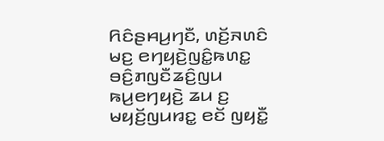ꤖꤢꤨꤔꤌꤣ꤬ꤚꤢꤪ, ꤛꤢꤩ꤬ꤏꤛꤢꤨ ꤗꤢ꤬ ꤕꤚꤟꤢꤧ꤬ꤜꤢꤨ꤭ꤒꤛꤢ꤭ ꤋꤢꤨ꤬ꤊꤜꤢꤪꤘꤢꤨ꤬ꤜꤣ ꤒꤣ꤬ꤕꤚꤟꤢꤧ꤬ ꤘꤣ ꤢ꤬ ꤗꤟꤢꤩ꤬ꤜꤣꤙꤢ꤭ ꤕꤢꤩ ꤜꤟꤢꤪ꤭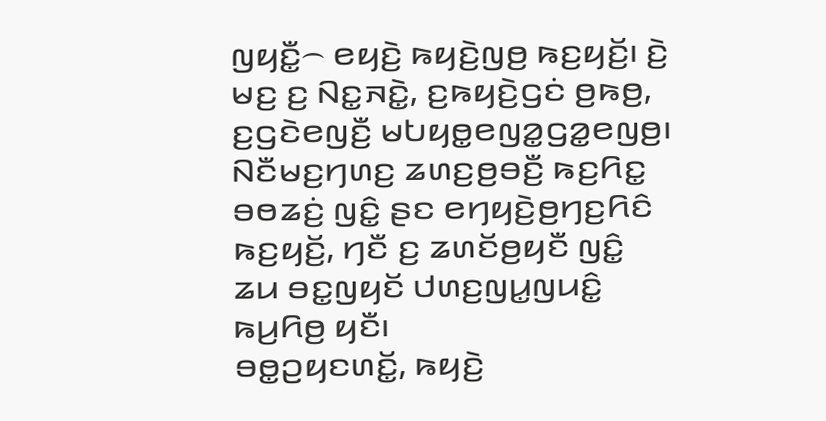ꤜꤟꤢꤪ꤭꤮ ꤕꤟꤢꤧ꤬ ꤒꤟꤢꤧ꤬ꤜꤥ꤬ ꤒꤢ꤬ꤟꤢꤩ꤬꤯ ꤢꤧ꤬ ꤗꤢ꤬ ꤢ꤬ ꤡꤢ꤭ꤏꤢꤧ꤭, ꤢ꤬ꤒꤟꤢꤧ꤬ꤞꤢꤦ ꤥ꤬ꤒꤥ꤬, ꤢ꤬ꤞꤢꤧꤕꤜꤢꤪ꤬ ꤗꤝꤟꤥ꤭ꤕꤜꤤ꤭ꤞꤤ꤭ꤕꤜꤥ꤬꤯ ꤡꤢꤪꤗꤢ꤬ꤚꤛꤢ꤬ ꤘꤛꤢ꤬ꤥ꤬ꤋꤢꤪ꤬ ꤒꤢ꤬ꤖꤢ꤭ ꤋꤥꤘꤢꤦ꤬ ꤜꤢꤨ꤭ ꤔꤢ ꤕꤚꤟꤢꤧ꤬ꤥ꤬ꤚꤢ꤬ꤖꤢꤨ ꤒꤢ꤬ꤟꤢꤩ꤬, ꤚꤢꤪ ꤢ꤬ ꤘꤛꤢꤩꤥ꤬ꤟꤢꤪ ꤜꤢꤨ꤭ ꤘꤣ ꤋꤢ꤭ꤜꤟꤢꤩ ꤓꤛꤢ꤬ꤜꤣ꤭ꤜꤣꤢꤨ꤭ ꤒꤣ꤬ꤖꤥ꤬ ꤟꤢꤪ꤯
ꤋꤥ꤭ꤑꤟꤢꤛꤢꤩ꤭, ꤒꤟꤢꤧ꤬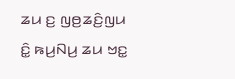ꤘꤣ ꤢ꤬ ꤜꤥ꤬ꤘꤢꤨ꤬ꤜꤣ ꤢꤨ꤭ ꤒꤣ꤬ꤡꤣ꤬ ꤘꤣ ꤠꤢ꤭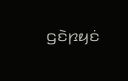ꤞꤢꤧꤐꤟꤢꤦ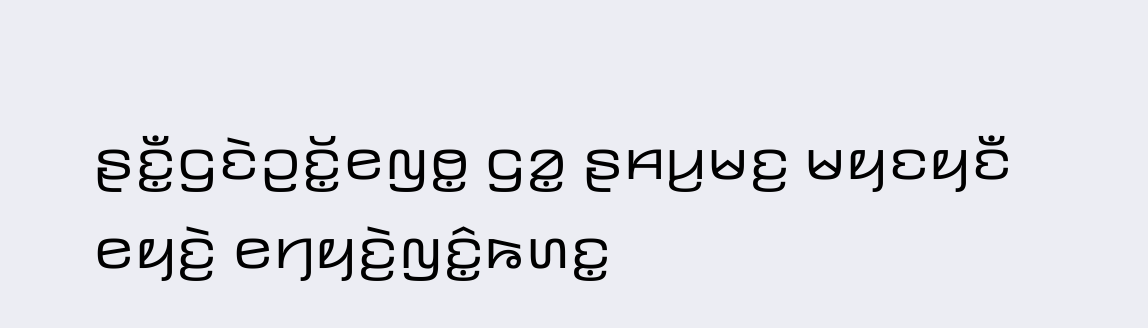ꤔꤢꤪ꤭ꤞꤢꤧꤑꤢꤩ꤭ꤕꤜꤥ꤭ ꤞꤤ꤭ ꤔꤌꤣ꤬ꤗꤢ꤬ ꤗꤟꤢꤟꤢꤪ ꤕꤟꤢꤧ꤬ ꤕꤚꤟꤢꤧ꤬ꤜꤢꤨ꤭ꤒꤛꤢ꤭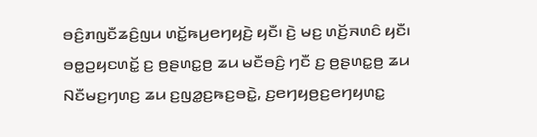ꤋꤢꤨ꤬ꤊꤜꤢꤪꤘꤢꤨ꤬ꤜꤣ ꤛꤢꤩ꤭ꤒꤣ꤬ꤕꤚꤟꤢꤧ꤬ ꤟꤢꤪ꤯ ꤢꤧ꤬ ꤗꤢ꤬ ꤛꤢꤩ꤬ꤏꤛꤢꤨ ꤟꤢꤪ꤯ ꤋꤥ꤭ꤑꤟꤢꤛꤢꤩ꤭ ꤢ꤬ ꤥ꤬ꤔꤛꤢ꤭ꤥ꤬ ꤘꤣ ꤗꤢꤪꤋꤢꤨ꤬ ꤚꤢꤪ ꤢ꤬ ꤥ꤬ꤔꤛꤢ꤭ꤥ꤬ ꤘꤣ ꤡꤢꤪꤗꤢ꤬ꤚꤛꤢ꤬ ꤘꤣ ꤢ꤬ꤜꤤ꤭ꤢ꤬ꤒꤢ꤬ꤋꤢꤧ꤭, ꤢ꤬ꤕꤚꤟꤥ꤬ꤢ꤬ꤕꤚꤟꤛꤢ꤭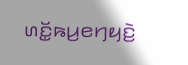ꤛꤢꤩ꤭ꤒꤣ꤬ꤕꤚꤟꤢꤧ꤬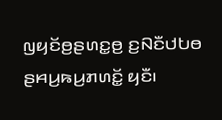ꤜꤟꤢꤩꤥ꤬ꤔꤛꤢ꤭ꤥ꤬ ꤢ꤬ꤡꤢꤪꤓꤝꤥ ꤔꤌꤣ꤬ꤒꤣ꤬ꤊꤛꤢꤩ꤭ ꤟꤢꤪ꤯